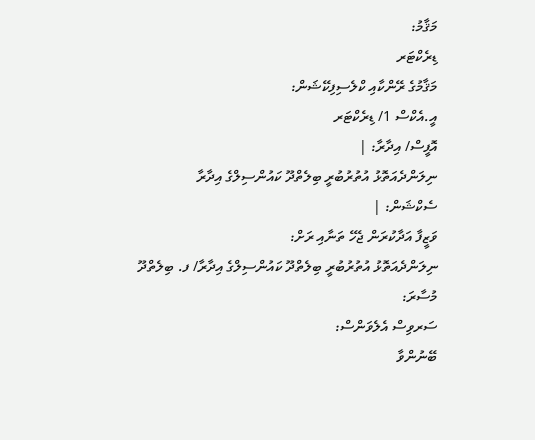މަޤާމު:
ޑިރެކްޓަރ
މަޤާމުގެ ރޭންކާއި ކްލެސިފިކޭޝަން:
އީ.އެކްސް 1/ ޑިރެކްޓަރ
އޮފީސް/ އިދާރާ: |
ނިލަންދެއަތޮޅު އުތުރުބުރީ ބިލެތްދޫ ކައުންސިލްގެ އިދާރާ
ސެކްޝަން: |
ވަޒީފާ އަދާކުރަން ޖެހޭ ތަނާއި ރަށް:
ނިލަންދެއަތޮޅު އުތުރުބުރީ ބިލެތްދޫ ކައުންސިލްގެ އިދާރާ/ ފ. ބިލެތްދޫ
މުސާރަ:
ސަރވިސް އެލެވަންސް:
ބޭނުންވާ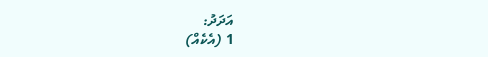އަދަދު:
1 (އެކެއް)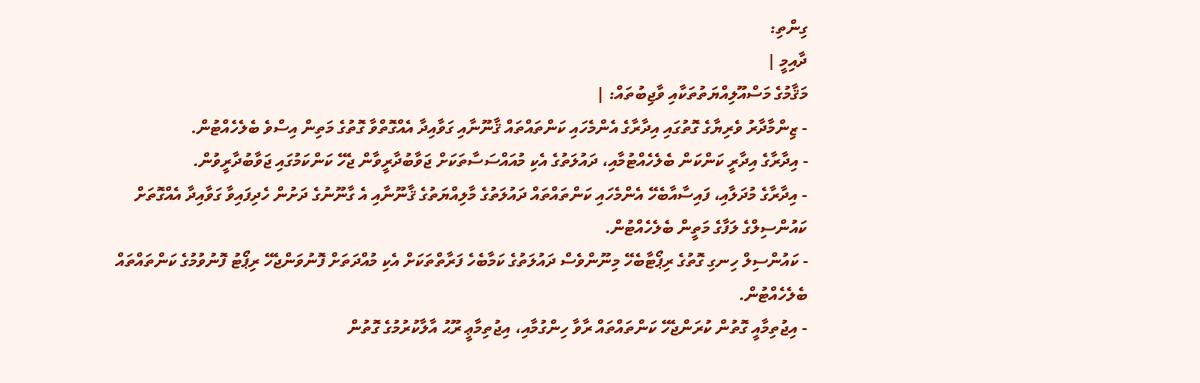ގިންތި:
ދާއިމީ |
މަޤާމުގެ މަސްއޫލިއްޔަތުތަކާއި ވާޖިބުތައް: |
- ޒިންމާދާރު ވެރިޔާގެ ގޮތުގައި އިދާރާގެ އެންމެހައި ކަންތައްތައް ޤާނޫނާއި ގަވާއިދާ އެއްގޮތްވާ ގޮތުގެ މަތިން އިސްވެ ބެލެހެއްޓުން.
- އިދާރާގެ އިދާރީ ކަންކަން ބެލެހެއްޓުމާއި، ދައުލަތުގެ އެކި މުއައްސަސާތަކަށް ޖަވާބުދާރީވާން ޖެހޭ ކަންކަމުގައި ޖަވާބުދާރީވުން.
- އިދާރާގެ މުދަލާއި، ފައިސާއާބެހޭ އެންމެހައި ކަންތައްތައް ދައުލަތުގެ މާލިއްޔަތުގެ ޤާނޫނާއި އެ ގާނޫނުގެ ދަށުން ހެދިފައިވާ ގަވާއިދާ އެއްގޮތަށް ކައުންސިލްގެ ލަފާގެ މަތީން ބެލެހެއްޓުން.
- ކައުންސިލް ހިނގި ގޮތުގެ ރިޕޯޓާބެހޭ މިނޫންވެސް ދައުލަތުގެ ކަމާބެހެ ފަރާތްތަކަށް އެކި މުއްދަތަށް ފޮނުވަންޖެހޭ ރިޕޯޓު ފޮނުވުމުގެ ކަންތައްތައް ބެލެހެއްޓުން.
- އިޖުތިމާއީ ގޮތުން ކުރަންޖެހޭ ކަންތައްތައް ރާވާ ހިންގުމާއި، އިޖުތިމާޢީ ރޫޙު އާލާކުރުމުގެ ގޮތުން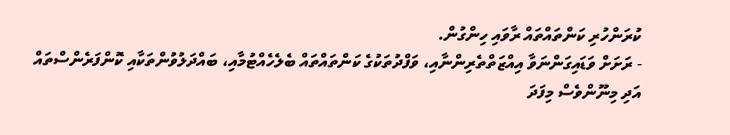ކުރަންހުރި ކަންތައްތައް ރާވައި ހިންގުން.
- ރަށަށް ވަޑައިގަންނަވާ އިއްޒަތްތެރިންނާއި، ވަފްދުތަކުގެ ކަންތައްތައް ބެލެހެއްޓުމާއި، ބައްދަލުވުންތަކާއި ކޮންފަރެންސްތައް އަދި މިނޫންވެސް މިފަދަ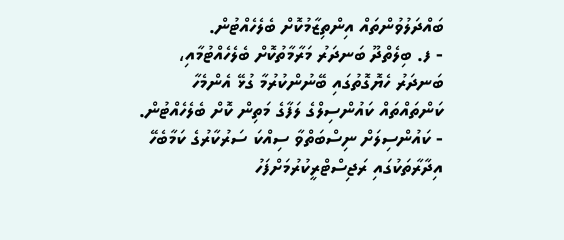ބައްދަލުވުންތައް އިންތިޒާމުކޮށް ބެލެހެއްޓުން.
- ފ. ބިލެތްދޫ ބަނދަރު މަރާމާތުކޮށް ބެލެހެއްޓުމާއި، ބަނދަރު ހެޔޮގޮތުގައި ބޭނުންކުރުމާ ގުޅޭ އެންމެހާ ކަންތައްތައް ކައުންސިލްގެ ލަފާގެ މަތިން ކޮށް ބެލެހެއްޓުން.
- ކައުންސިލަށް ނިސްބަތްވާ ސިއްކަ ސަރުކާރުގެ ކަމާބެހޭ އިދާރާތަކުގައި ރަޖިސްޓްރީކުރުމަށްފަހު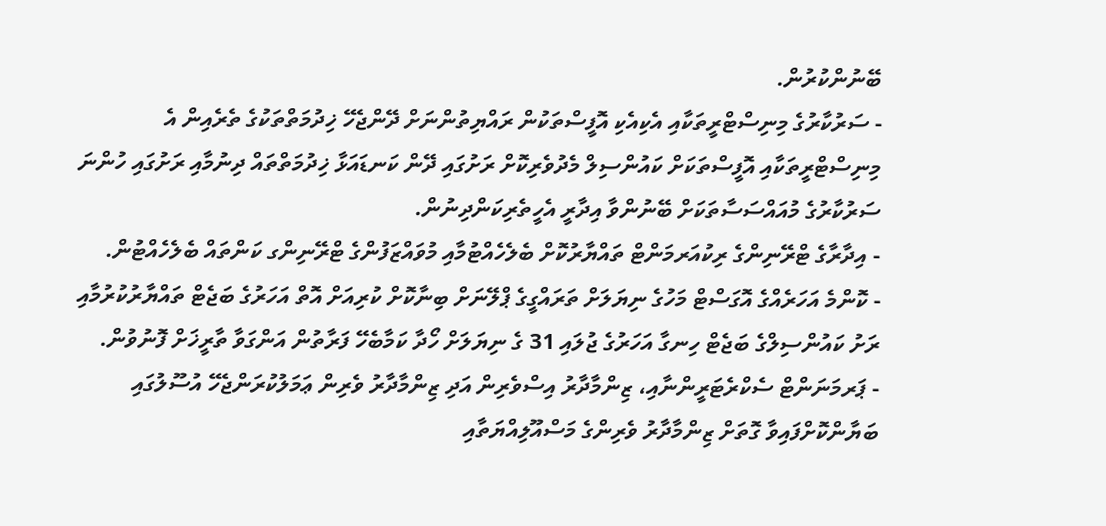ބޭނުންކުރުން.
- ސަރުކާރުގެ މިނިސްޓްރީތަކާއި އެކިއެކި އޮފީސްތަކުން ރައްޔިތުންނަށް ދޭންޖެހޭ ޚިދުމަތްތަކުގެ ތެރެއިން އެ މިނިސްޓްރީތަކާއި އޮފީސްތަކަށް ކައުންސިލް މެދުވެރިކޮށް ރަށުގައި ދޭން ކަނޑައަޅާ ޚިދުމަތްތައް ދިނުމާއި ރަށުގައި ހުންނަ ސަރުކާރުގެ މުއައްސަސާތަކަށް ބޭނުންވާ އިދާރީ އެހީތެރިކަންދިނުން.
- އިދާރާގެ ޓްރޭނިންގެ ރިކުއަރމަންޓް ތައްޔާރުކޮށް ބެލެހެއްޓުމާއި މުވައްޒަފުންގެ ޓްރޭނިންގ ކަންތައް ބެލެހެއްޓުން.
- ކޮންމެ އަހަރެއްގެ އޮގަސްޓް މަހުގެ ނިޔަލަށް ތަރައްގީގެ ޕްލޭނަށް ބިނާކޮށް ކުރިއަށް އޮތް އަހަރުގެ ބަޖެޓް ތައްޔާރުކުރުމާއި ރަށު ކައުންސިލްގެ ބަޖެޓް ހިނގާ އަހަރުގެ ޖުލައި 31 ގެ ނިޔަލަށް ހޯދާ ކަމާބެހޭ ފަރާތުން އަންގަވާ ތާރީޚަށް ފޮނުވުން.
- ޕަރމަނަންޓް ސެކްރެޓަރީންނާއި، ޒިންމާދާރު އިސްވެރިން އަދި ޒިންމާދާރު ވެރިން ޢަމަލުކުރަންޖެހޭ އުސޫލުގައި ބަޔާންކޮށްފައިވާ ގޮތަށް ޒިންމާދާރު ވެރިންގެ މަސްއޫލިއްޔަތާއި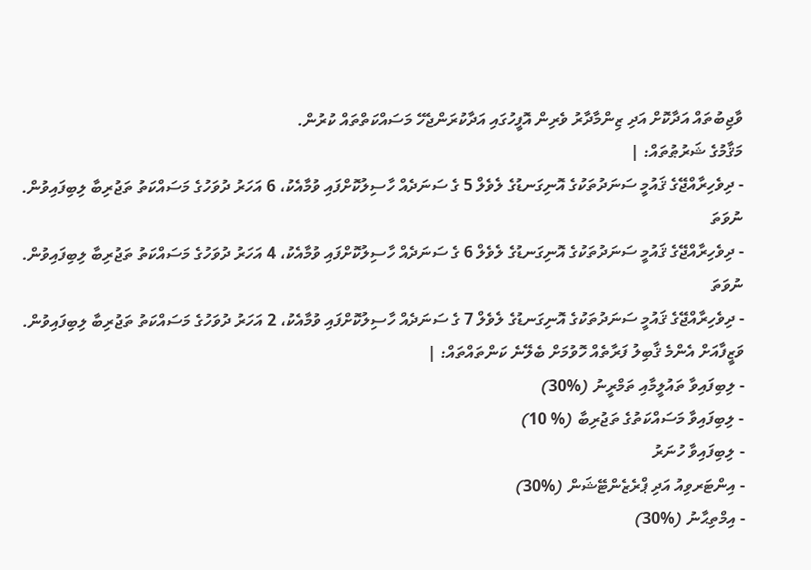ވާޖިބުތައް އަދާކޮށް އަދި ޒިންމާދާރު ވެރިން އޮފީހުގައި އަދާކުރަންޖެހޭ މަސައްކަތްތައް ކުރުން.
މަޤާމުގެ ޝަރުޠުތައް: |
- ދިވެހިރާއްޖޭގެ ޤައުމީ ސަނަދުތަކުގެ އޮނިގަނޑުގެ ލެވެލް 5 ގެ ސަނަދެއް ހާސިލުކޮށްފައި ވުމާއެކު، 6 އަހަރު ދުވަހުގެ މަސައްކަތު ތަޖުރިބާ ލިބިފައިވުން. ނުވަތަ
- ދިވެހިރާއްޖޭގެ ޤައުމީ ސަނަދުތަކުގެ އޮނިގަނޑުގެ ލެވެލް 6 ގެ ސަނަދެއް ހާސިލުކޮށްފައި ވުމާއެކު، 4 އަހަރު ދުވަހުގެ މަސައްކަތު ތަޖުރިބާ ލިބިފައިވުން. ނުވަތަ
- ދިވެހިރާއްޖޭގެ ޤައުމީ ސަނަދުތަކުގެ އޮނިގަނޑުގެ ލެވެލް 7 ގެ ސަނަދެއް ހާސިލުކޮށްފައި ވުމާއެކު، 2 އަހަރު ދުވަހުގެ މަސައްކަތު ތަޖުރިބާ ލިބިފައިވުން.
ވަޒީފާއަށް އެންމެ ޤާބިލު ފަރާތެއް ހޮވުމަށް ބެލޭނެ ކަންތައްތައް: |
- ލިބިފައިވާ ތައުލީމާއި ތަމްރީނު (%30)
- ލިބިފައިވާ މަސައްކަތުގެ ތަޖުރިބާ (% 10)
- ލިބިފައިވާ ހުނަރު
- އިންޓަރވިއު އަދި ޕްރެޒެންޓޭޝަން (%30)
- އިމްތިޙާނު (%30)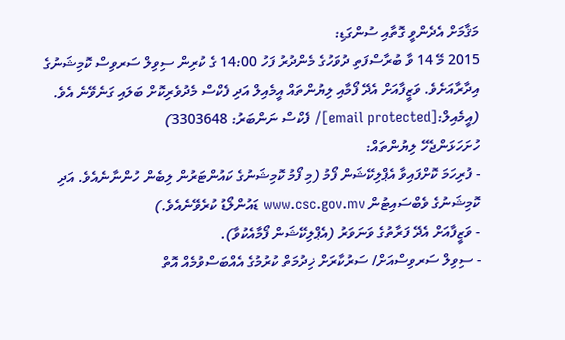މަޤާމަށް އެދެންވީ ގޮތާއި ސުންގަޑި:
2015 މޭ 14 ވާ ބުރާސްފަތި ދުވަހުގެ މެންދުރު ފަހު 14:00 ގެ ކުރިން ސިވިލް ސަރވިސް ކޮމިޝަނުގެ އިދާރާއަށެވެ. ވަޒީފާއަށް އެދޭ ފޯމާއި ލިޔުންތައް އީމެއިލް އަދި ފެކްސް މެދުވެރިކޮށް ބަލައި ގަނެވޭނެ އެވެ. (އީމެއިލް:[email protected]/ ފެކްސް ނަންބަރު: 3303648)
ހުށަހަޅަންޖެހޭ ލިޔުންތައް:
- ފުރިހަމަ ކޮށްފައިވާ އެޕްލިކޭޝަން ފޯމު (މި ފޯމު ކޮމިޝަނުގެ ކައުންޓަރުން ލިބެން ހުންނާނެއެވެ. އަދި ކޮމިޝަނުގެ ވެބްސައިޓުން www.csc.gov.mv ޑައުންލޯޑު ކުރެވޭނެއެވެ.)
- ވަޒީފާއަށް އެދޭ ފަރާތުގެ ވަނަވަރު (އެޕްލިކޭޝަން ފޯމާއެކުވާ).
- ސިވިލް ސަރވިސްއަށް/ ސަރުކާރަށް ޚިދުމަތް ކުރުމުގެ އެއްބަސްވުމެއް އޮތް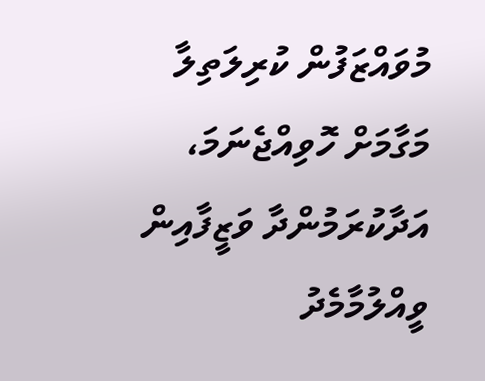މުވައްޒަފުން ކުރިލަތިލާ މަގާމަށް ހޮވިއްޖެނަމަ، އަދާކުރަމުންދާ ވަޒީފާއިން ވީއްލުމާމެދު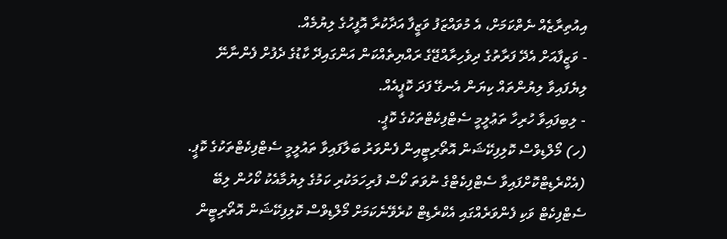އިއުތިރާޒެއް ނެތްކަމަށް، އެ މުވައްޒަފު ވަޒީފާ އަދާކުރާ އޮފީހުގެ ލިޔުމެއް.
- ވަޒީފާއަށް އެދޭ ފަރާތުގެ ދިވެހިރާއްޖޭގެ ރައްޔިތެއްކަން އަންގައިދޭ ކާޑުގެ ދެފުށް ފެންނާނޭ ލިޔެފައިވާ ލިޔުންތައް ކިޔަން އެނގޭ ފަދަ ކޮޕީއެއް.
- ލިބިފައިވާ ހުރިހާ ތަޢުލީމީ ސެޓްފިކެޓްތަކުގެ ކޮޕީ.
(ހ) މޯލްޑިވްސް ކޮލިފިކޭޝަން އޮތޯރިޓީއިން ފެންވަރު ބަލާފައިވާ ތައުލީމީ ސެޓްފިކެޓްތަކުގެ ކޮޕީ. (އެކްރެޑިޓްކޮށްފައިވާ ސެޓްފިކެޓްގެ ނުވަތަ ކޯސް ފުރިހަމަކުރި ކަމުގެ ލިޔުމާއެކު ކޯހުން ލިބޭ ސެޓްފިކެޓް ވަކި ފެންވަރެއްގައި އެކްރެޑިޓް ކުރެވޭނެކަމަށް މޯލްޑިވްސް ކޮލިފިކޭޝަން އޮތޯރިޓީން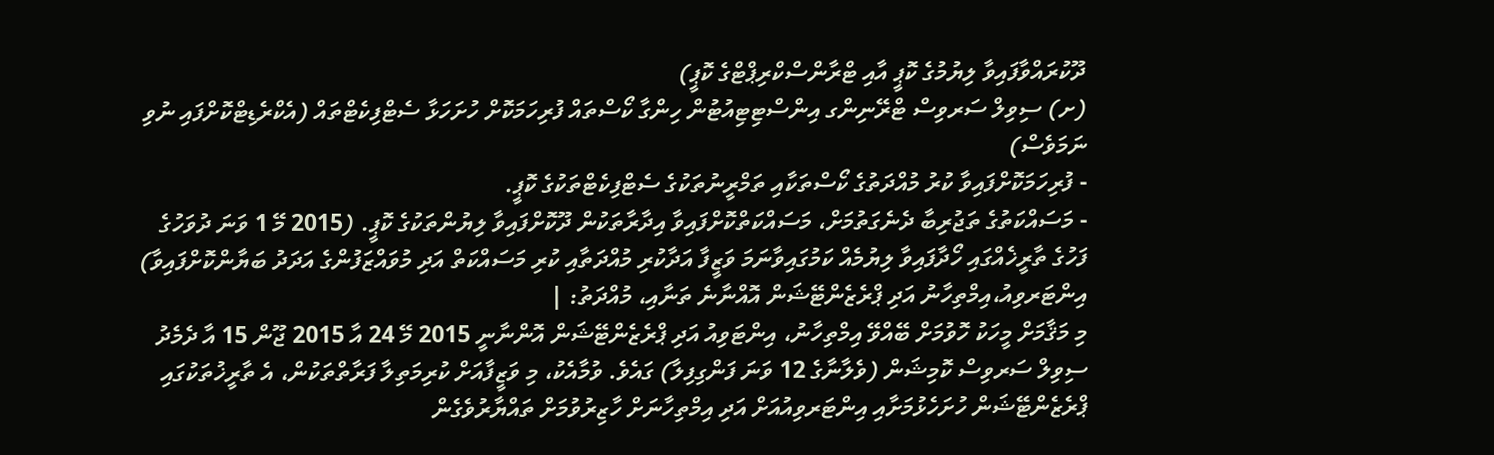ދޫކުރައްވާފައިވާ ލިޔުމުގެ ކޮޕީ އާއި ޓްރާންސްކްރިޕްޓްގެ ކޮޕީ)
(ށ) ސިވިލް ސަރވިސް ޓްރޭނިންގ އިންސްޓިޓިއުޓުން ހިންގާ ކޯސްތައް ފުރިހަމަކޮށް ހުށަހަޅާ ސެޓްފިކެޓްތައް (އެކްރެޑިޓްކޮށްފައި ނުވި ނަމަވެސް)
- ފުރިހަމަކޮށްފައިވާ ކުރު މުއްދަތުގެ ކޯސްތަކާއި ތަމްރީނުތަކުގެ ސެޓްފިކެޓްތަކުގެ ކޮޕީ.
- މަސައްކަތުގެ ތަޖުރިބާ ދެނެގަތުމަށް، މަސައްކަތްކޮށްފައިވާ އިދާރާތަކުން ދޫކޮށްފައިވާ ލިޔުންތަކުގެ ކޮޕީ. (2015 މޭ 1 ވަނަ ދުވަހުގެ ފަހުގެ ތާރީޚެއްގައި ހޯދާފައިވާ ލިޔުމެއް ކަމުގައިވާނަމަ ވަޒީފާ އަދާކުރި މުއްދަތާއި ކުރި މަސައްކަތް އަދި މުވައްޒަފުންގެ އަދަދު ބަޔާންކޮށްފައިވާ)
އިންޓަރވިއު،އިމްތިހާނު އަދި ޕްރެޒެންޓޭޝަން އޮއްނާނެ ތަނާއި، މުއްދަތު: |
މި މަޤާމަށް މީހަކު ހޮވުމަށް ބޭއްވޭ އިމްތިހާނު، އިންޓަވިއު އަދި ޕްރެޒެންޓޭޝަން އޮންނާނީ 2015 މޭ 24 އާ 2015 ޖޫން 15 އާ ދެމެދު ސިވިލް ސަރވިސް ކޮމިޝަން (ވެލާނާގެ 12 ވަނަ ފަންގިފިލާ) ގައެވެ. ވުމާއެކު، މި ވަޒީފާއަށް ކުރިމަތިލާ ފަރާތްތަކުން، އެ ތާރީޚުތަކުގައި ޕްރެޒެންޓޭޝަން ހުށަހެޅުމަށާއި އިންޓަރވިއުއަށް އަދި އިމްތިހާނަށް ހާޒިރުވުމަށް ތައްޔާރުވެގެން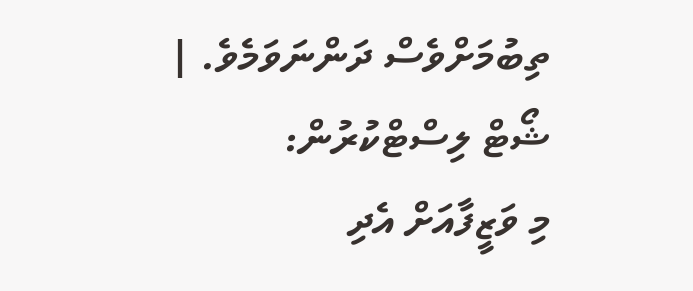ތިބުމަށްވެސް ދަންނަވަމެވެ. |
ޝޯޓް ލިސްޓްކުރުން:
މި ވަޒީފާއަށް އެދި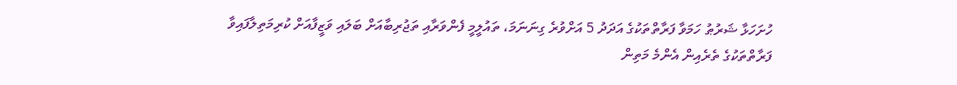ހުށަހަޅާ ޝަރުޠު ހަމަވާ ފަރާތްތަކުގެ އަދަދު 5 އަށްވުރެ ގިނަނަމަ، ތައުލީމީ ފެންވަރާއި ތަޖުރިބާއަށް ބަލައި ވަޒީފާއަށް ކުރިމަތިލާފައިވާ ފަރާތްތަކުގެ ތެރެއިން އެންމެ މަތިން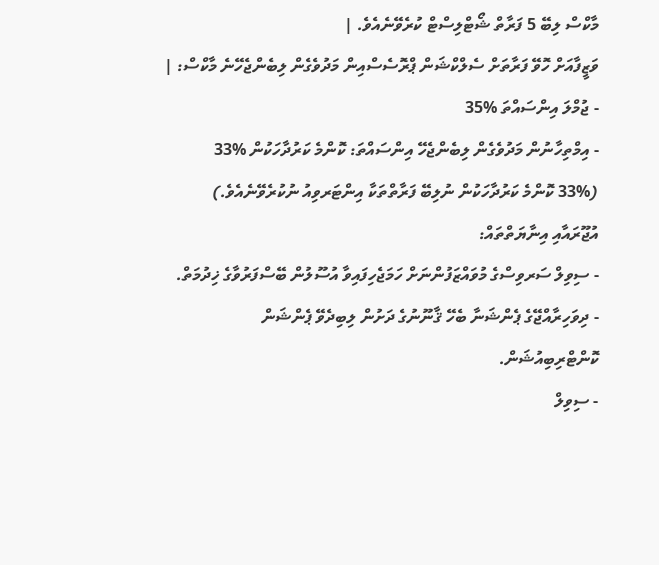މާކްސް ލިބޭ 5 ފަރާތް ޝޯޓްލިސްޓް ކުރެވޭނެއެވެ. |
ވަޒީފާއަށް ހޮވޭ ފަރާތަށް ސެލްކްޝަން ޕްރޮސެސްއިން މަދުވެގެން ލިބެންޖެހޭނެ މާކްސް: |
- ޖުމްލަ އިންސައްތަ %35
- އިމްތިހާނުން މަދުވެގެން ލިބެންޖެހޭ އިންސައްތަ: ކޮންމެ ކަރުދާހަކުން %33
(33% ކޮންމެ ކަރުދާހަކުން ނުލިބޭ ފަރާތްތަކާ އިންޓަރވިއު ނުކުރެވޭނެއެވެ.)
އުޖޫރައާއި އިނާޔަތްތައް:
- ސިވިލް ސަރވިސްގެ މުވައްޒަފުންނަށް ހަމަޖެހިފައިވާ އުސޫލުން ބޭސްފަރުވާގެ ޚިދުމަތް.
- ދިވަހިރާއްޖޭގެ ޕެންޝަނާ ބެހޭ ޤާނޫނުގެ ދަށުން ލިބިދެވޭ ޕެންޝަން ކޮންޓްރިބިއުޝަން.
- ސިވިލް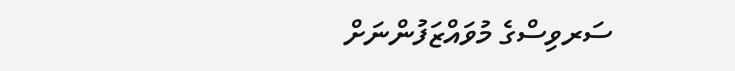ސަރވިސްގެ މުވައްޒަފުންނަށް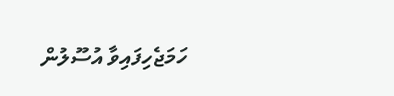ހަމަޖެހިފައިވާ އުސޫލުން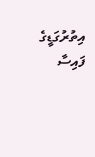އިތުރުގަޑީގެ ފައިސާ